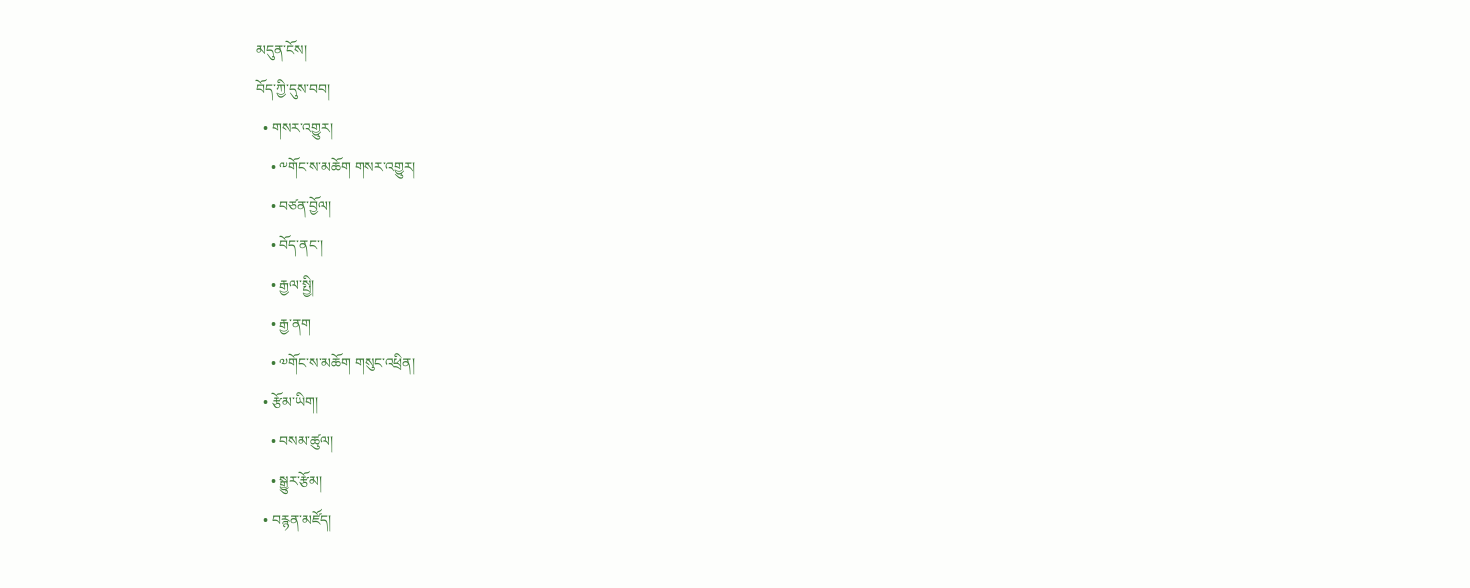མདུན་ངོས།
བོད་ཀྱི་དུས་བབ།
  • གསར་འགྱུར།
    • ༸གོང་ས་མཆོག གསར་འགྱུར།
    • བཙན་བྱོལ།
    • བོད་ནང་།
    • རྒྱལ་སྤྱི།
    • རྒྱ་ནག
    • ༧གོང་ས་མཆོག གསུང་འཕྲིན།
  • རྩོམ་ཡིག།
    • བསམ་ཚུལ།
    • སྒྱུར་རྩོམ།
  • བརྙན་མཛོད།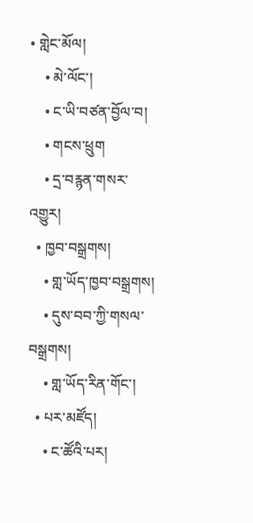• གླེང་མོལ།
    • མེ་ལོང་།
    • ང་ཡི་བཙན་བྱོལ་བ།
    • གངས་ཕྲུག
    • དྲ་བརྙན་གསར་འགྱུར།
  • ཁྱབ་བསྒྲགས།
    • གླ་ཡོད་ཁྱབ་བསྒྲགས།
    • དུས་བབ་ཀྱི་གསལ་བསྒྲགས།
    • གླ་ཡོད་རིན་གོང་།
  • པར་མཛོད།
    • ང་ཚོའི་པར།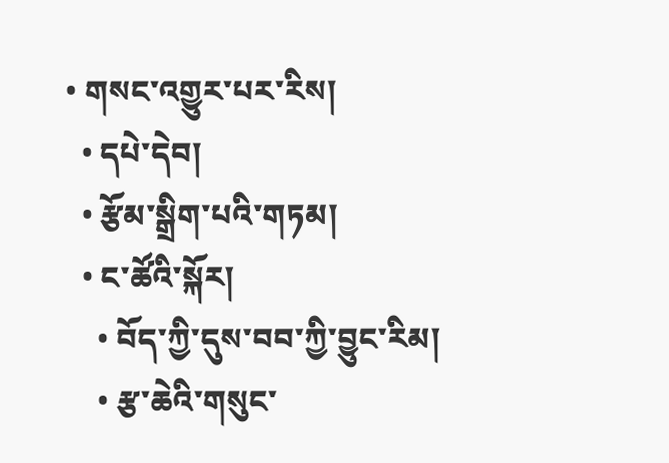• གསང་འགྱུར་པར་རིས།
  • དཔེ་དེབ།
  • རྩོམ་སྒྲིག་པའི་གཏམ།
  • ང་ཚོའི་སྐོར།
    • བོད་ཀྱི་དུས་བབ་ཀྱི་བྱུང་རིམ།
    • རྩ་ཆེའི་གསུང་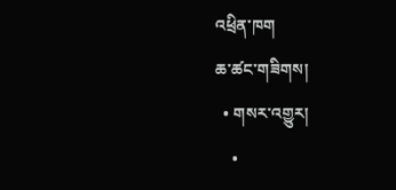འཕྲིན་ཁག
ཆ་ཚང་གཟིགས།
  • གསར་འགྱུར།
    •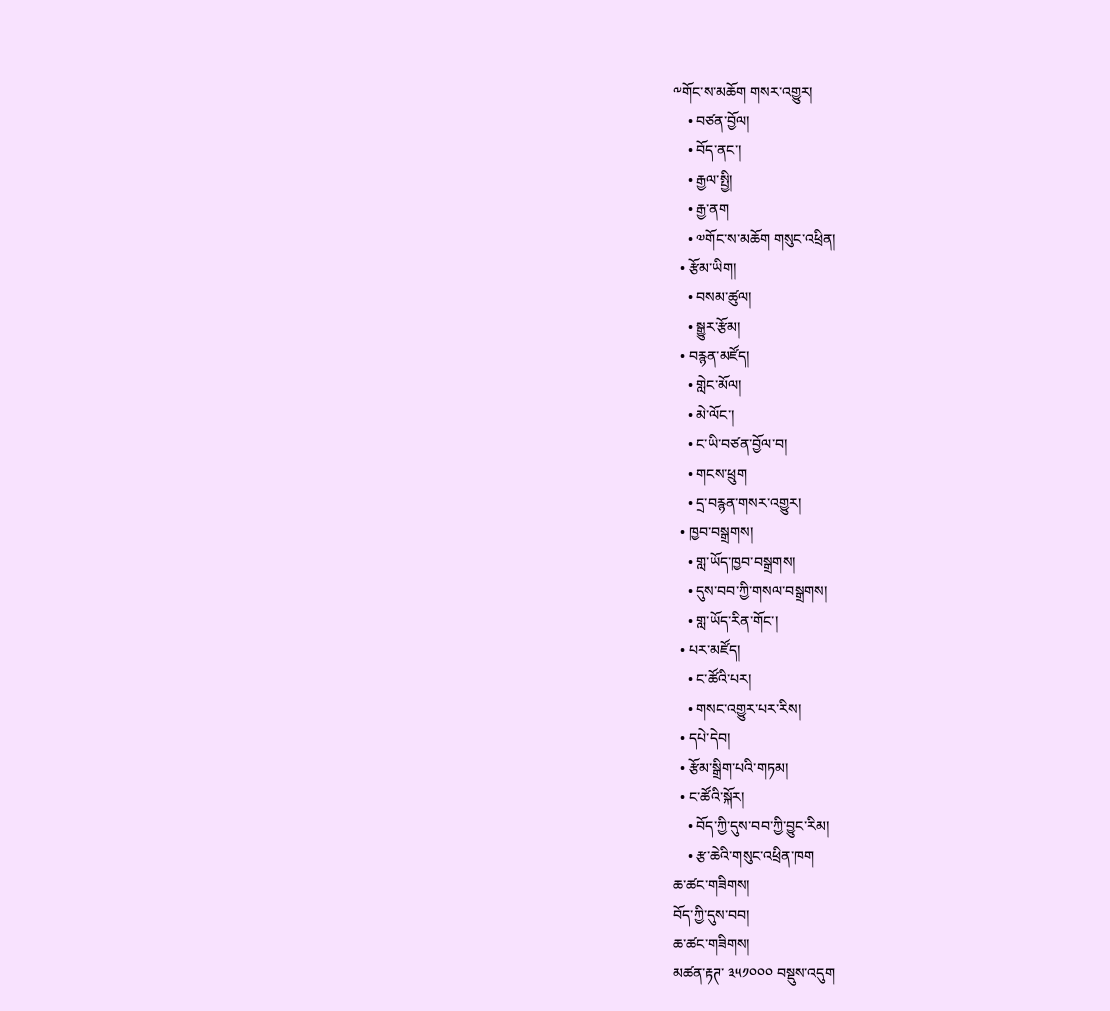༸གོང་ས་མཆོག གསར་འགྱུར།
    • བཙན་བྱོལ།
    • བོད་ནང་།
    • རྒྱལ་སྤྱི།
    • རྒྱ་ནག
    • ༧གོང་ས་མཆོག གསུང་འཕྲིན།
  • རྩོམ་ཡིག།
    • བསམ་ཚུལ།
    • སྒྱུར་རྩོམ།
  • བརྙན་མཛོད།
    • གླེང་མོལ།
    • མེ་ལོང་།
    • ང་ཡི་བཙན་བྱོལ་བ།
    • གངས་ཕྲུག
    • དྲ་བརྙན་གསར་འགྱུར།
  • ཁྱབ་བསྒྲགས།
    • གླ་ཡོད་ཁྱབ་བསྒྲགས།
    • དུས་བབ་ཀྱི་གསལ་བསྒྲགས།
    • གླ་ཡོད་རིན་གོང་།
  • པར་མཛོད།
    • ང་ཚོའི་པར།
    • གསང་འགྱུར་པར་རིས།
  • དཔེ་དེབ།
  • རྩོམ་སྒྲིག་པའི་གཏམ།
  • ང་ཚོའི་སྐོར།
    • བོད་ཀྱི་དུས་བབ་ཀྱི་བྱུང་རིམ།
    • རྩ་ཆེའི་གསུང་འཕྲིན་ཁག
ཆ་ཚང་གཟིགས།
བོད་ཀྱི་དུས་བབ།
ཆ་ཚང་གཟིགས།
མཚན་རྟཊ་ ༣༥༡༠༠༠ བསྡུས་འདུག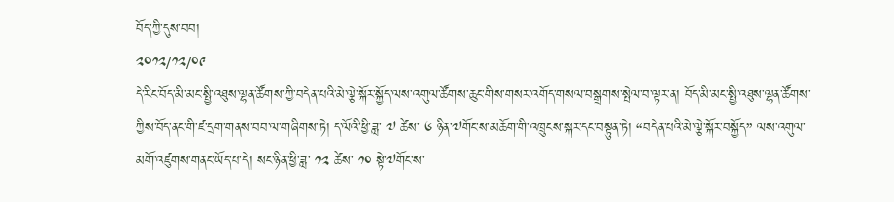བོད་ཀྱི་དུས་བབ།
༢༠༡༢/༡༢/༠༩
དེ་རིང་བོད་མི་མང་སྤྱི་འཐུས་ལྷན་ཚོགས་ཀྱི་བདེན་པའི་མེ་ལྕེ་སྐོར་སྐྱོད་ལས་འགུལ་ཚོགས་ཆུང་གིས་གསར་འགོད་གསལ་བསྒྲགས་སྤེལ་བ་ལྟར་ན། བོད་མི་མང་སྤྱི་འཐུས་ལྷན་ཚོགས་ཀྱིས་བོད་ནང་གི་ཛ་དྲག་གནས་བབ་ལ་གཞིགས་ཏེ། ད་ལོའི་ཕྱི་ཟླ་ ༧ ཚེས་ ༦ ཉིན་༧གོང་ས་མཆོག་གི་འཁྲུངས་སྐར་དང་བསྟུན་ཏེ། “བདེན་པའི་མེ་ལྕེ་སྐོར་བསྐྱོད” ལས་འགུལ་མགོ་འཛུགས་གནང་ཡོད་པ་དེ། སང་ཉིན་ཕྱི་ཟླ་ ༡༢ ཚེས་ ༡༠ སྟེ་༧གོང་ས་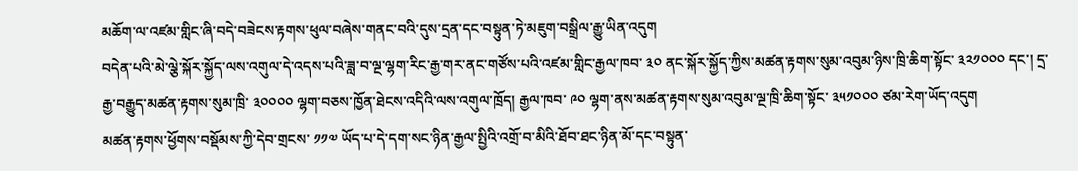མཆོག་ལ་འཛམ་གླིང་ཞི་བདེ་བཟེངས་རྟགས་ཕུལ་བཞེས་གནང་བའི་དུས་དྲན་དང་བསྟུན་ཏེ་མཇུག་བསྒྲིལ་རྒྱུ་ཡིན་འདུག
བདེན་པའི་མེ་ལྕེ་སྐོར་སྐྱོད་ལས་འགུལ་དེ་འདས་པའི་ཟླ་བ་ལྔ་ལྷག་རིང་རྒྱ་གར་ནང་གཙོས་པའི་འཛམ་གླིང་རྒྱལ་ཁབ་ ༣༠ ནང་སྐོར་སྐྱོད་ཀྱིས་མཚན་རྟགས་སུམ་འབུམ་ཉིས་ཁྲི་ཆིག་སྟོང་ ༣༢༡༠༠༠ དང་། དྲ་རྒྱ་བརྒྱུད་མཚན་རྟགས་སུམ་ཁྲི་ ༣༠༠༠༠ ལྷག་བཅས་ཁྱོན་ཐེངས་འདིའི་ལས་འགུལ་ཁྲོད། རྒྱལ་ཁབ་ ༩༠ ལྷག་ནས་མཚན་རྟགས་སུམ་འབུམ་ལྔ་ཁྲི་ཆིག་སྟོང་ ༣༥༡༠༠༠ ཙམ་རེག་ཡོད་འདུག
མཚན་རྟགས་ཕྱོགས་བསྡོམས་ཀྱི་དེབ་གྲངས་ ༡༡༧ ཡོད་པ་དེ་དག་སང་ཉིན་རྒྱལ་སྤྱིའི་འགྲོ་བ་མིའི་ཐོབ་ཐང་ཉིན་མོ་དང་བསྟུན་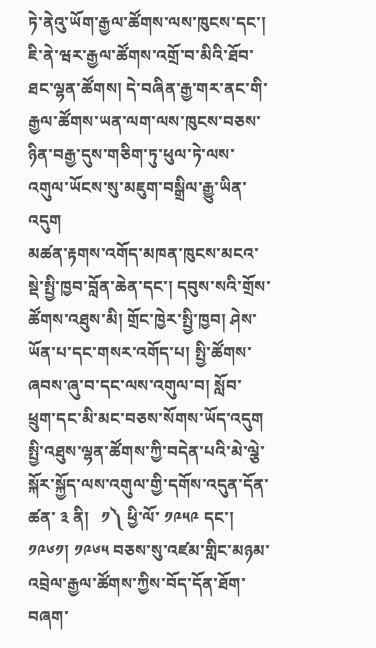ཏེ་ནེའུ་ཡོག་རྒྱལ་ཚོགས་ལས་ཁུངས་དང་། ཇི་ནེ་ཝར་རྒྱལ་ཚོགས་འགྲོ་བ་མིའི་ཐོབ་ཐང་ལྷན་ཚོགས། དེ་བཞིན་རྒྱ་གར་ནང་གི་རྒྱལ་ཚོགས་ཡན་ལག་ལས་ཁུངས་བཅས་ཉིན་བརྒྱ་དུས་གཅིག་ཏུ་ཕུལ་ཏེ་ལས་འགུལ་ཡོངས་སུ་མཇུག་བསྒྲིལ་རྒྱུ་ཡིན་འདུག
མཚན་རྟགས་འགོད་མཁན་ཁུངས་མངའ་སྡེ་སྤྱི་ཁྱབ་བློན་ཆེན་དང་། དབུས་སའི་གྲོས་ཚོགས་འཐུས་མི། གྲོང་ཁྱེར་སྤྱི་ཁྱབ། ཤེས་ཡོན་པ་དང་གསར་འགོད་པ། སྤྱི་ཚོགས་ཞབས་ཞུ་བ་དང་ལས་འགུལ་བ། སློབ་ཕྲུག་དང་མི་མང་བཅས་སོགས་ཡོད་འདུག
སྤྱི་འཐུས་ལྷན་ཚོགས་ཀྱི་བདེན་པའི་མེ་ལྕེ་སྐོར་སྐྱོད་ལས་འགུལ་གྱི་དགོས་འདུན་དོན་ཚན་ ༣ ནི།   ༡༽ ཕྱི་ལོ་ ༡༩༥༩ དང་། ༡༩༦༡། ༡༩༦༥ བཅས་སུ་འཛམ་གླིང་མཉམ་འབྲེལ་རྒྱལ་ཚོགས་ཀྱིས་བོད་དོན་ཐོག་བཞག་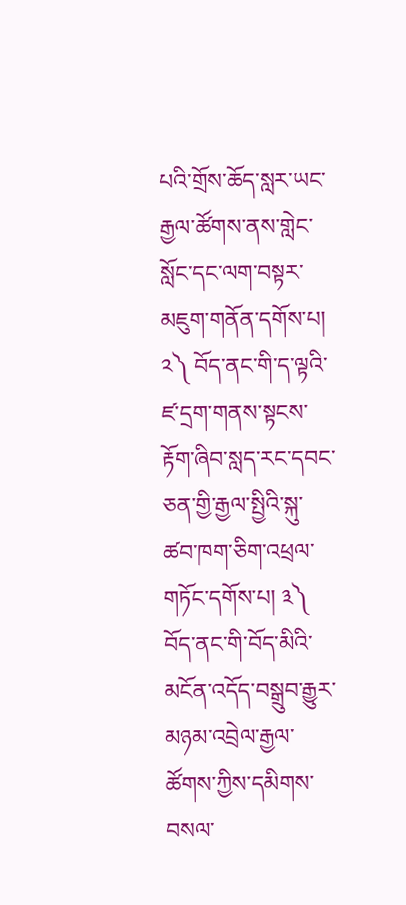པའི་གྲོས་ཆོད་སླར་ཡང་རྒྱལ་ཚོགས་ནས་གླེང་སློང་དང་ལག་བསྟར་མཇུག་གནོན་དགོས་པ། ༢༽ བོད་ནང་གི་ད་ལྟའི་ཛ་དྲག་གནས་སྟངས་རྟོག་ཞིབ་སླད་རང་དབང་ཅན་གྱི་རྒྱལ་སྤྱིའི་སྐུ་ཚབ་ཁག་ཅིག་འཕྲལ་གཏོང་དགོས་པ། ༣༽ བོད་ནང་གི་བོད་མིའི་མངོན་འདོད་བསྒྲུབ་རྒྱུར་མཉམ་འབྲེལ་རྒྱལ་ཚོགས་ཀྱིས་དམིགས་བསལ་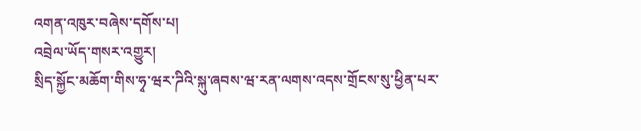འགན་འཁུར་བཞེས་དགོས་པ།
འབྲེལ་ཡོད་གསར་འགྱུར།
སྲིད་སྐྱོང་མཆོག་གིས་ཧྭ་ཝར་ཌིའི་སྐུ་ཞབས་ཝ་རན་ལགས་འདས་གྲོངས་སུ་ཕྱིན་པར་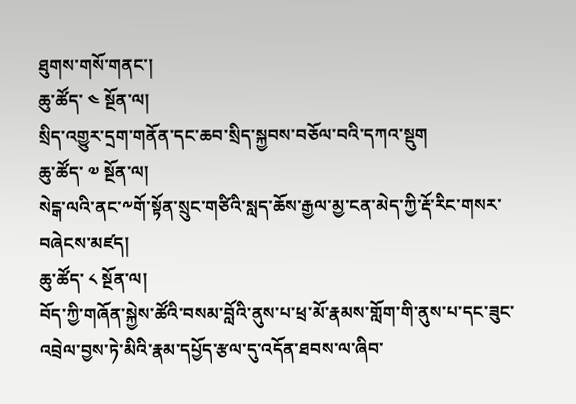ཐུགས་གསོ་གནང་།
ཆུ་ཚོད་ ༤ སྔོན་ལ།
སྲིད་འགྱུར་དྲག་གནོན་དང་ཆབ་སྲིད་སྐྱབས་བཅོལ་བའི་དཀའ་སྡུག
ཆུ་ཚོད་ ༧ སྔོན་ལ།
སེངྒ་ལའི་ནང་༸གོ་སྟོན་སྲུང་གཙིའི་སླད་ཆོས་རྒྱལ་མྱ་ངན་མེད་ཀྱི་རྡོ་རིང་གསར་བཞེངས་མཛད།
ཆུ་ཚོད་ ༨ སྔོན་ལ།
བོད་ཀྱི་གཞོན་སྐྱེས་ཚོའི་བསམ་བློའི་ནུས་པ་ཕྲ་མོ་རྣམས་གློག་གི་ནུས་པ་དང་ཟུང་འབྲེལ་བྱས་ཏེ་མིའི་རྣམ་དཔྱོད་རྩལ་དུ་འདོན་ཐབས་ལ་ཞིབ་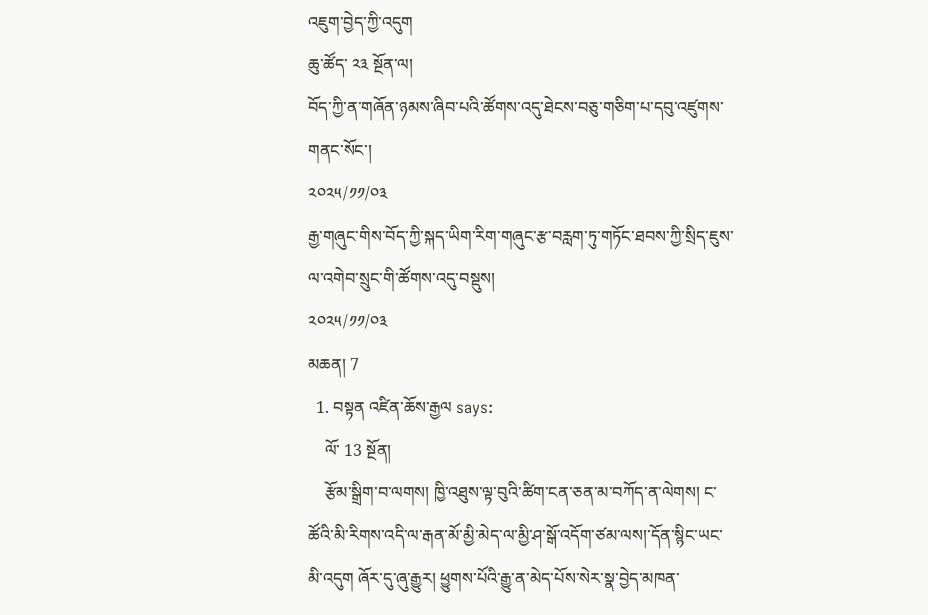འཇུག་བྱེད་ཀྱི་འདུག
ཆུ་ཚོད་ ༢༣ སྔོན་ལ།
བོད་ཀྱི་ན་གཞོན་ཉམས་ཞིབ་པའི་ཚོགས་འདུ་ཐེངས་བཅུ་གཅིག་པ་དབུ་འཛུགས་གནང་སོང་།
༢༠༢༥/༡༡/༠༣
རྒྱ་གཞུང་གིས་བོད་ཀྱི་སྐད་ཡིག་རིག་གཞུང་རྩ་བརླག་ཏུ་གཏོང་ཐབས་ཀྱི་སྲིད་ཇུས་ལ་འགེབ་སྲུང་གི་ཚོགས་འདུ་བསྡུས།
༢༠༢༥/༡༡/༠༣
མཆན། 7
  1. བསྟན འཛིན་ཆོས་རྒྱལ says:
    ལོ་ 13 སྔོན།
    རྩོམ་སྒྲིག་བ་ལགས། ཁྱི་འཐུས་ལྟ་བུའི་ཚིག་ངན་ཅན་མ་བཀོད་ན་ལེགས། ང་ཚོའི་མི་རིགས་འདི་ལ་རྒན་མོ་མྱི་མེད་ལ་མྱི་ཤ་སྒོ་འདོག་ཙམ་ལས།་དོན་སྙིང་ཡང་མི་འདུག ཞོར་དུ་ཞུ་རྒྱུར། ཕྱུགས་པོའི་རྒྱུ་ན་མེད་པོས་སེར་སྣ་བྱེད་མཁན་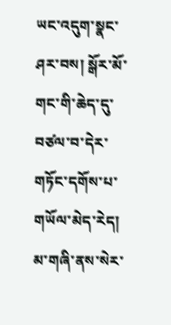ཡང་འདུག་སྣང་ཤར་བས། སྒོར་མོ་གང་གི་ཆེད་དུ་བཙལ་བ་དེར་གཏོང་དགོས་པ་གཡོལ་མེད་རེད། མ་གཞི་ནས་སེར་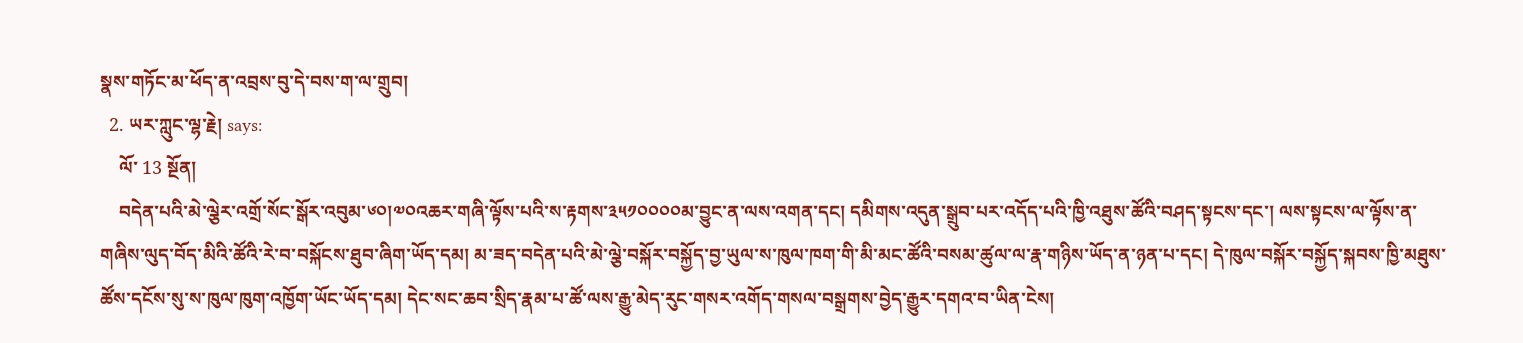སྣས་གཏོང་མ་ཕོད་ན་འབྲས་བུ་དེ་བས་ག་ལ་གྲུབ།
  2. ཡར་ཀླུང་ལྷ་རྗེ། says:
    ལོ་ 13 སྔོན།
    བདེན་པའི་མེ་ལྕེར་འགྲོ་སོང་སྒོར་འབུམ་༦༠།༧༠འཆར་གཞི་ལྟོས་པའི་ས་རྟགས་༣༥༡༠༠༠༠མ་བྱུང་ན་ལས་འགན་དང། དམིགས་འདུན་སྒྲུབ་པར་འདོད་པའི་ཁྱི་འཐུས་ཚོའི་བཤད་སྟངས་དང་། ལས་སྟངས་ལ་ལྟོས་ན་གཞིས་ལུད་བོད་མིའི་ཚོའི་རེ་བ་བསྐོངས་ཐུབ་ཞིག་ཡོད་དམ། མ་ཟད་བདེན་པའི་མེ་ལྕེ་བསྐོར་བསྐྱོད་བྱ་ཡུལ་ས་ཁུལ་ཁག་གི་མི་མང་ཚོའི་བསམ་ཚུལ་ལ་རྣ་གཉིས་ཡོད་ན་ཉན་པ་དང། དེ་ཁུལ་བསྐོར་བསྐྱོད་སྐབས་ཁྱི་མཐུས་ཚོས་དངོས་སུ་ས་ཁུལ་ཁུག་འཁྱོག་ཡོང་ཡོད་དམ། དེང་སང་ཆབ་སྲིད་རྣམ་པ་ཚོ་ལས་རྒྱུ་མེད་རུང་གསར་འགོད་གསལ་བསྒྲགས་བྱེད་རྒྱུར་དགའ་བ་ཡིན་ངེས།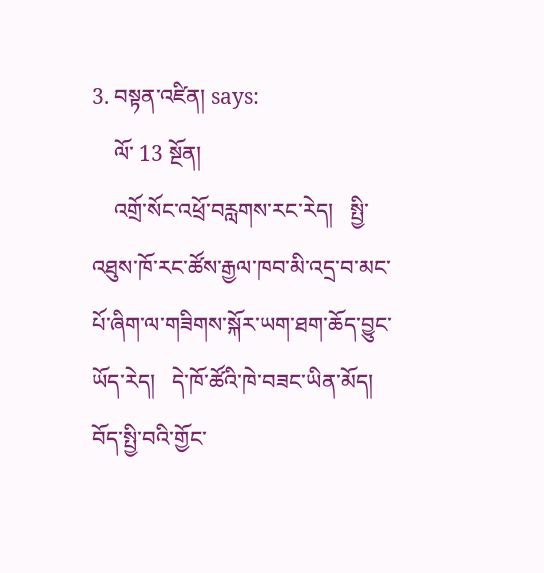3. བསྟན་འཛིན། says:
    ལོ་ 13 སྔོན།
    འགྲོ་སོང་འཕྲོ་བརླགས་རང་རེད།   སྤྱི་འཐུས་ཁོ་རང་ཚོས་རྒྱལ་ཁབ་མི་འདྲ་བ་མང་པོ་ཞིག་ལ་གཟིགས་སྐོར་ཡག་ཐག་ཆོད་བྱུང་ཡོད་རེད།   དེ་ཁོ་ཚོའི་ཁེ་བཟང་ཡིན་མོད།   བོད་སྤྱི་བའི་གྱོང་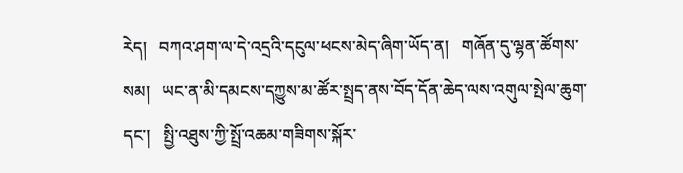རེད།   བཀའ་ཤག་ལ་དེ་འདྲའི་དངུལ་ཕངས་མེད་ཞིག་ཡོད་ན།   གཞོན་དུ་ལྷན་ཚོགས་སམ།   ཡང་ན་མི་དམངས་དཀྱུས་མ་ཚོར་སྤྲད་ནས་བོད་དོན་ཆེད་ལས་འགུལ་སྤེལ་ཆུག་དང་།   སྤྱི་འཐུས་ཀྱི་སྤྲོ་འཆམ་གཟིགས་སྐོར་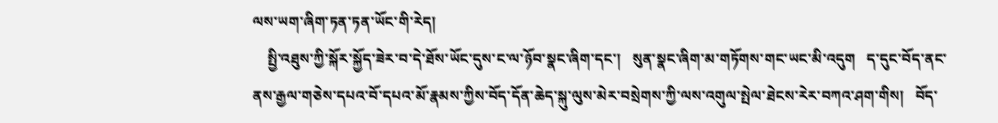ལས་ཡག་ཞིག་ཏན་ཏན་ཡོང་གི་རེད།
    སྤྱི་འཐུས་ཀྱི་སྐོར་སྐྱོད་ཟེར་བ་དེ་ཐོས་ཡོང་དུས་ང་ལ་ཉོབ་སྣང་ཞིག་དང་།   སུན་སྣང་ཞིག་མ་གཏོགས་གང་ཡང་མི་འདུག   ད་དུང་བོད་ནང་ནས་རྒྱལ་གཅེས་དཔའ་བོ་དཔའ་མོ་རྣམས་ཀྱིས་བོད་དོན་ཆེད་སྐུ་ལུས་མེར་བསྲེགས་ཀྱི་ལས་འགུལ་སྤེལ་ཐེངས་རེར་བཀའ་ཤག་གིས།   བོད་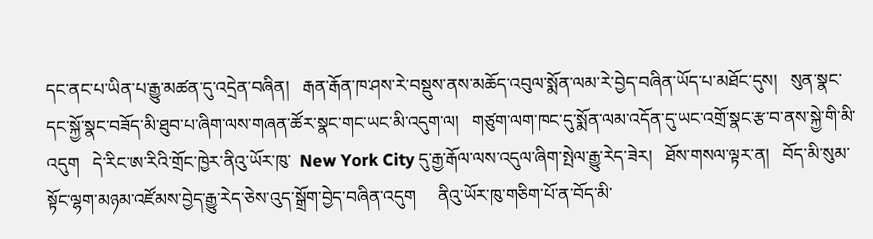དང་ནང་པ་ཡིན་པ་རྒྱུ་མཚན་དུ་འདྲེན་བཞིན།   རྒན་རྒོན་ཁ་ཤས་རེ་བསྡུས་ནས་མཆོད་འབུལ་སྨོན་ལམ་རེ་བྱེད་བཞིན་ཡོད་པ་མཐོང་དུས།   སུན་སྣང་དང་སྐྱོ་སྣང་བཟོད་མི་ཐུབ་པ་ཞིག་ལས་གཞན་ཚོར་སྣང་གང་ཡང་མི་འདུག་ལ།   གཙུག་ལག་ཁང་དུ་སྨོན་ལམ་འདོན་དུ་ཡང་འགྲོ་སྣང་རྩ་བ་ནས་སྐྱེ་གི་མི་འདུག   དེ་རིང་ཨ་རིའི་གྲོང་ཁྱེར་ནིའུ་ཡོར་ཁུ་  New York City དུ་རྒྱ་རྒོལ་ལས་འདུལ་ཞིག་སྤེལ་རྒྱུ་རེད་ཟེར།   ཐོས་གསལ་ལྟར་ན།   བོད་མི་སུམ་སྟོང་ལྷག་མཉམ་འཛོམས་བྱེད་རྒྱུ་རེད་ཅེས་འུད་སྒྲོག་བྱེད་བཞིན་འདུག     ནིའུ་ཡོར་ཁུ་གཅིག་པོ་ན་བོད་མི་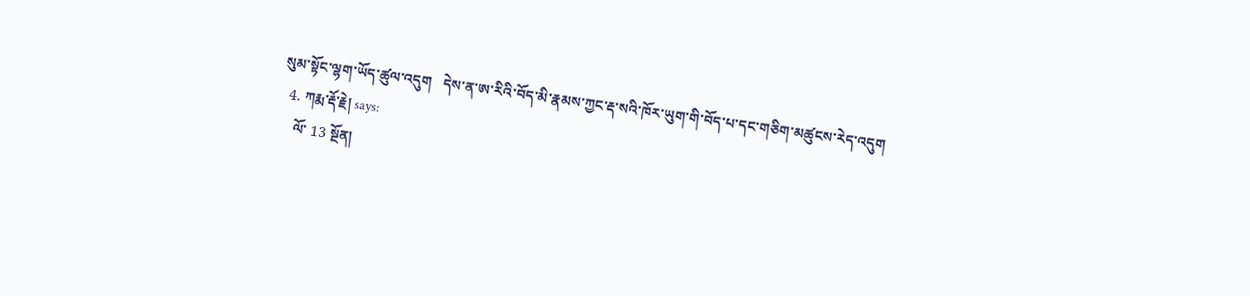སུམ་སྟོང་ལྷག་ཡོད་ཚུལ་འདུག   དེས་ན་ཨ་རིའི་བོད་མི་རྣམས་ཀྱང་རྡ་སའི་ཁོར་ཡུག་གི་བོད་པ་དང་གཅིག་མཚུངས་རེད་འདུག
  4. ཀརྨ་རྡོ་རྗེ། says:
    ལོ་ 13 སྔོན།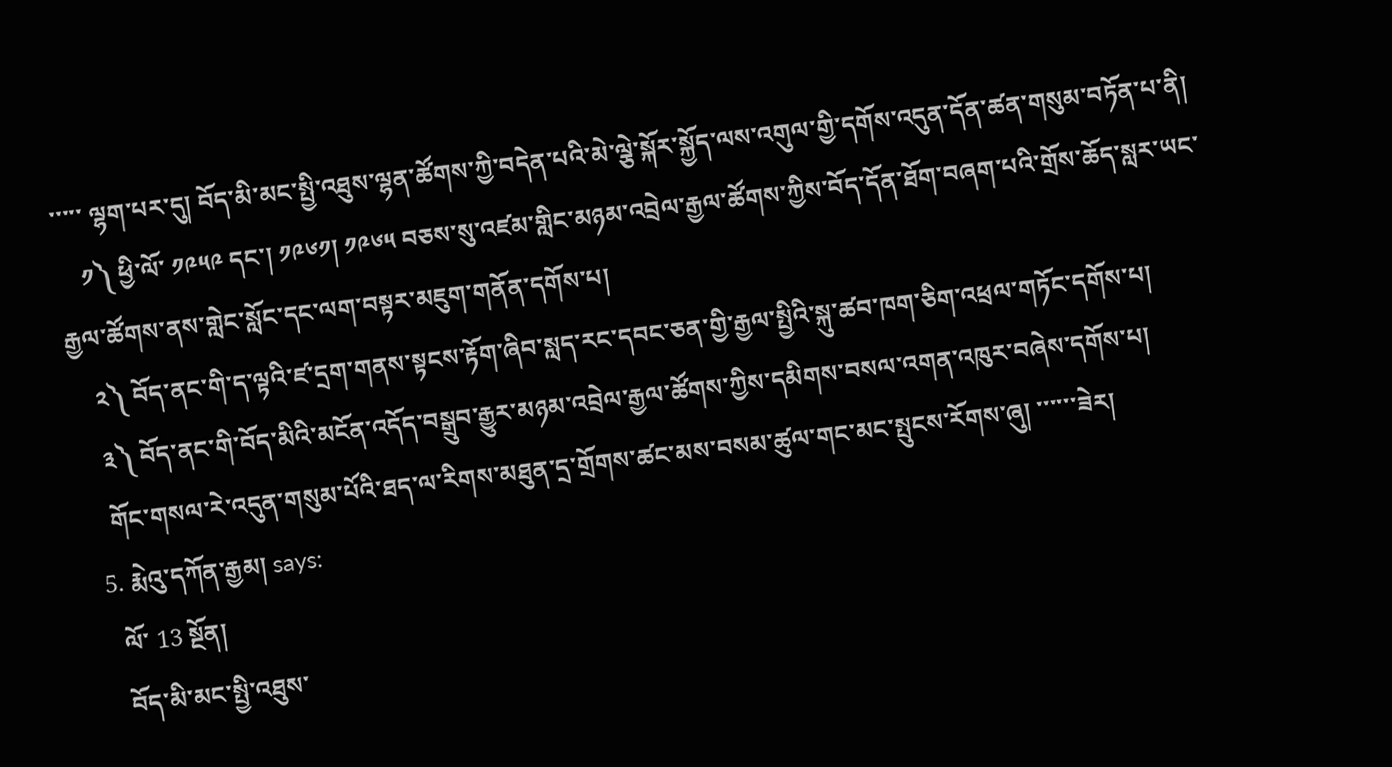་་་་་ ལྷག་པར་དུ། བོད་མི་མང་སྤྱི་འཐུས་ལྷན་ཚོགས་ཀྱི་བདེན་པའི་མེ་ལྕེ་སྐོར་སྐྱོད་ལས་འགུལ་གྱི་དགོས་འདུན་དོན་ཚན་གསུམ་བཏོན་པ་ནི།
    ༡༽ ཕྱི་ལོ་ ༡༩༥༩ དང་། ༡༩༦༡། ༡༩༦༥ བཅས་སུ་འཛམ་གླིང་མཉམ་འབྲེལ་རྒྱལ་ཚོགས་ཀྱིས་བོད་དོན་ཐོག་བཞག་པའི་གྲོས་ཆོད་སླར་ཡང་རྒྱལ་ཚོགས་ནས་གླེང་སློང་དང་ལག་བསྟར་མཇུག་གནོན་དགོས་པ།
    ༢༽ བོད་ནང་གི་ད་ལྟའི་ཛ་དྲག་གནས་སྟངས་རྟོག་ཞིབ་སླད་རང་དབང་ཅན་གྱི་རྒྱལ་སྤྱིའི་སྐུ་ཚབ་ཁག་ཅིག་འཕྲལ་གཏོང་དགོས་པ།
    ༣༽ བོད་ནང་གི་བོད་མིའི་མངོན་འདོད་བསྒྲུབ་རྒྱུར་མཉམ་འབྲེལ་རྒྱལ་ཚོགས་ཀྱིས་དམིགས་བསལ་འགན་འཁུར་བཞེས་དགོས་པ།
    གོང་གསལ་རེ་འདུན་གསུམ་པོའི་ཐད་ལ་རིགས་མཐུན་དྲ་གྲོགས་ཚང་མས་བསམ་ཚུལ་གང་མང་སྤུངས་རོགས་ཞུ། ་་་་་་ཟེར།
  5. རྨེའུ་དཀོན་རྒྱམ། says:
    ལོ་ 13 སྔོན།
    བོད་མི་མང་སྤྱི་འཐུས་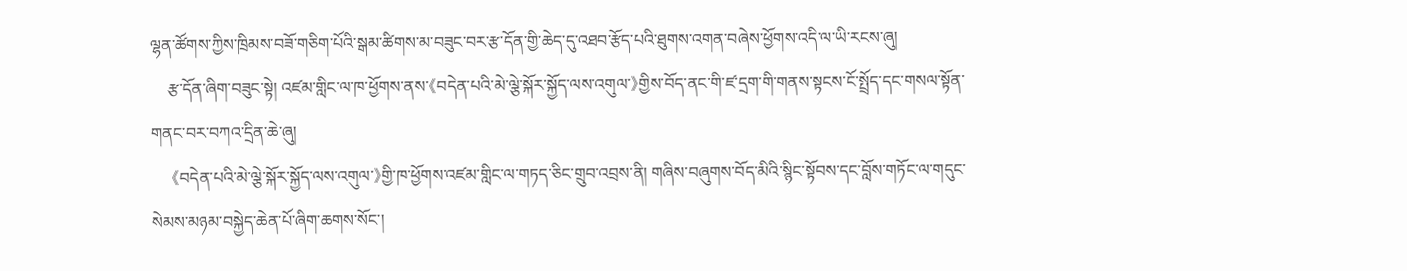ལྷན་ཚོགས་ཀྱིས་ཁྲིམས་བཟོ་གཅིག་པོའི་སྒམ་ཚིགས་མ་བཟུང་བར་རྩ་དོན་གྱི་ཆེད་དུ་འཐབ་རྩོད་པའི་ཐུགས་འགན་བཞེས་ཕྱོགས་འདི་ལ་ཡི་རངས་ཞུ།
    རྩ་དོན་ཞིག་བཟུང་སྟེ། འཛམ་གླིང་ལ་ཁ་ཕྱོགས་ནས་《བདེན་པའི་མེ་ལྕེ་སྐོར་སྐྱོད་ལས་འགུལ་》གྱིས་བོད་ནང་གི་ཛ་དྲག་གི་གནས་སྟངས་ངོ་སྤྲོད་དང་གསལ་སྟོན་གནང་བར་བཀའ་དྲིན་ཆེ་ཞུ།
    《བདེན་པའི་མེ་ལྕེ་སྐོར་སྐྱོད་ལས་འགུལ་》གྱི་ཁ་ཕྱོགས་འཛམ་གླིང་ལ་གཏད་ཅིང་གྲུབ་འབྲས་ནི། གཞིས་བཞུགས་བོད་མིའི་སྙིང་སྟོབས་དང་བློས་གཏོང་ལ་གདུང་སེམས་མཉམ་བསྐྱེད་ཆེན་པོ་ཞིག་ཆགས་སོང་།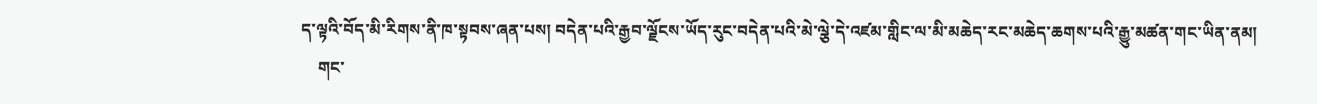ད་ལྟའི་བོད་མི་རིགས་ནི་ཁ་སྟབས་ཞན་པས། བདེན་པའི་རྒྱབ་ལྗོངས་ཡོད་རུང་བདེན་པའི་མེ་ལྕེ་དེ་འཛམ་གླིང་ལ་མི་མཆེད་རང་མཆེད་ཆགས་པའི་རྒྱུ་མཚན་གང་ཡིན་ནམ།
    གང་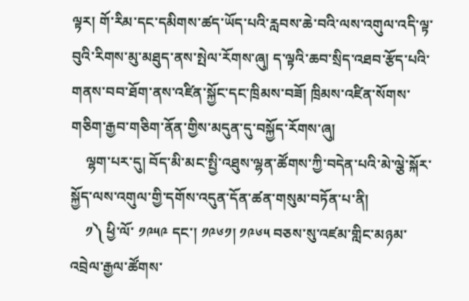ལྟར། གོ་རིམ་དང་དམིགས་ཚད་ཡོད་པའི་རླབས་ཆེ་བའི་ལས་འགུལ་འདི་ལྟ་བུའི་རིགས་མུ་མཐུད་ནས་སྤེལ་རོགས་ཞུ། ད་ལྟའི་ཆབ་སྲིད་འཐབ་རྩོད་པའི་གནས་བབ་ཐོག་ནས་འཛིན་སྐྱོང་དང་ཁྲིམས་བཟོ། ཁྲིམས་འཛིན་སོགས་གཅིག་རྒྱབ་གཅིག་ནོན་གྱིས་མདུན་དུ་བསྐྱོད་རོགས་ཞུ།
    ལྷག་པར་དུ། བོད་མི་མང་སྤྱི་འཐུས་ལྷན་ཚོགས་ཀྱི་བདེན་པའི་མེ་ལྕེ་སྐོར་སྐྱོད་ལས་འགུལ་གྱི་དགོས་འདུན་དོན་ཚན་གསུམ་བཏོན་པ་ནི།
    ༡༽ ཕྱི་ལོ་ ༡༩༥༩ དང་། ༡༩༦༡། ༡༩༦༥ བཅས་སུ་འཛམ་གླིང་མཉམ་འབྲེལ་རྒྱལ་ཚོགས་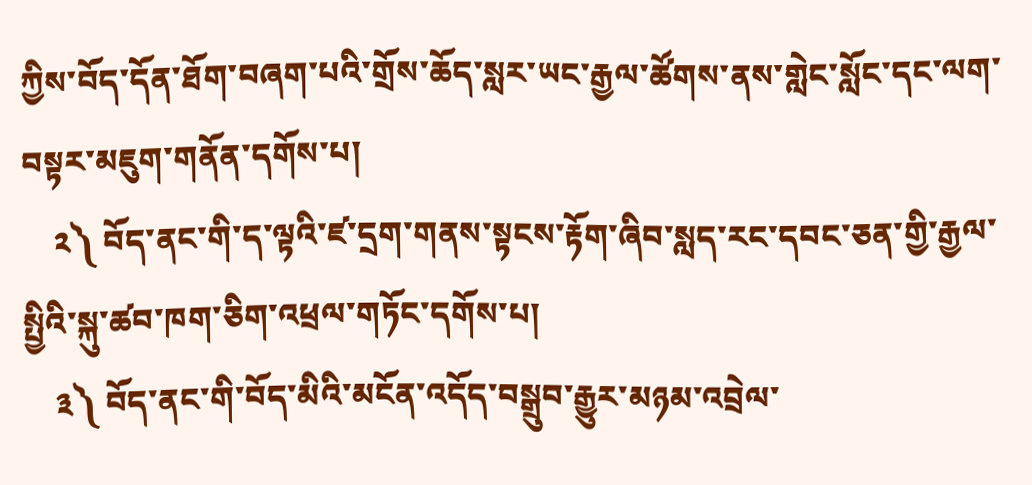ཀྱིས་བོད་དོན་ཐོག་བཞག་པའི་གྲོས་ཆོད་སླར་ཡང་རྒྱལ་ཚོགས་ནས་གླེང་སློང་དང་ལག་བསྟར་མཇུག་གནོན་དགོས་པ།
    ༢༽ བོད་ནང་གི་ད་ལྟའི་ཛ་དྲག་གནས་སྟངས་རྟོག་ཞིབ་སླད་རང་དབང་ཅན་གྱི་རྒྱལ་སྤྱིའི་སྐུ་ཚབ་ཁག་ཅིག་འཕྲལ་གཏོང་དགོས་པ།
    ༣༽ བོད་ནང་གི་བོད་མིའི་མངོན་འདོད་བསྒྲུབ་རྒྱུར་མཉམ་འབྲེལ་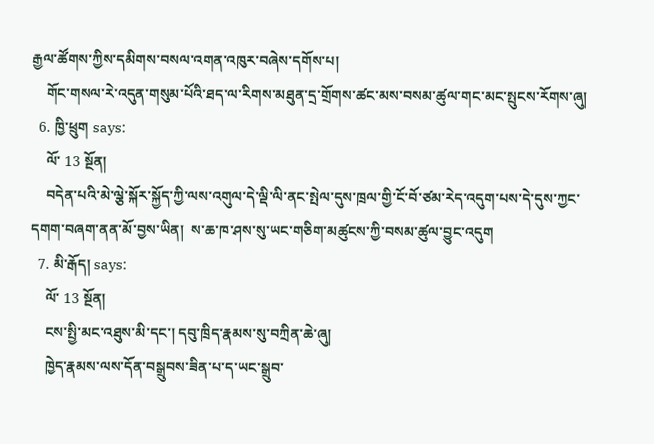རྒྱལ་ཚོགས་ཀྱིས་དམིགས་བསལ་འགན་འཁུར་བཞེས་དགོས་པ།
    གོང་གསལ་རེ་འདུན་གསུམ་པོའི་ཐད་ལ་རིགས་མཐུན་དྲ་གྲོགས་ཚང་མས་བསམ་ཚུལ་གང་མང་སྤུངས་རོགས་ཞུ།
  6. ཁྱི་ཕྲུག says:
    ལོ་ 13 སྔོན།
    བདེན་པའི་མེ་ལྕེ་སྐོར་སྐྱོད་ཀྱི་ལས་འགུལ་དེ་ལྡི་ལི་ནང་སྤེལ་དུས་ཁྲལ་གྱི་ངོ་བོ་ཙམ་རེད་འདུག་པས་དེ་དུས་ཀྱང་དགག་བཞག་ནན་མོ་བྱས་ཡིན།  ས་ཆ་ཁ་ཤས་སུ་ཡང་གཅིག་མཚུངས་ཀྱི་བསམ་ཚུལ་བྱུང་འདུག
  7. མི་རྒོད། says:
    ལོ་ 13 སྔོན།
    ངས་སྤྱི་མང་འཐུས་མི་དང་། དབུ་ཁྲིད་རྣམས་སུ་བཀྲིན་ཆེ་ཞུ།
    ཁྱེད་རྣམས་ལས་དོན་བསྒྲུབས་ཟིན་པ་ད་ཡང་སྒྲུབ་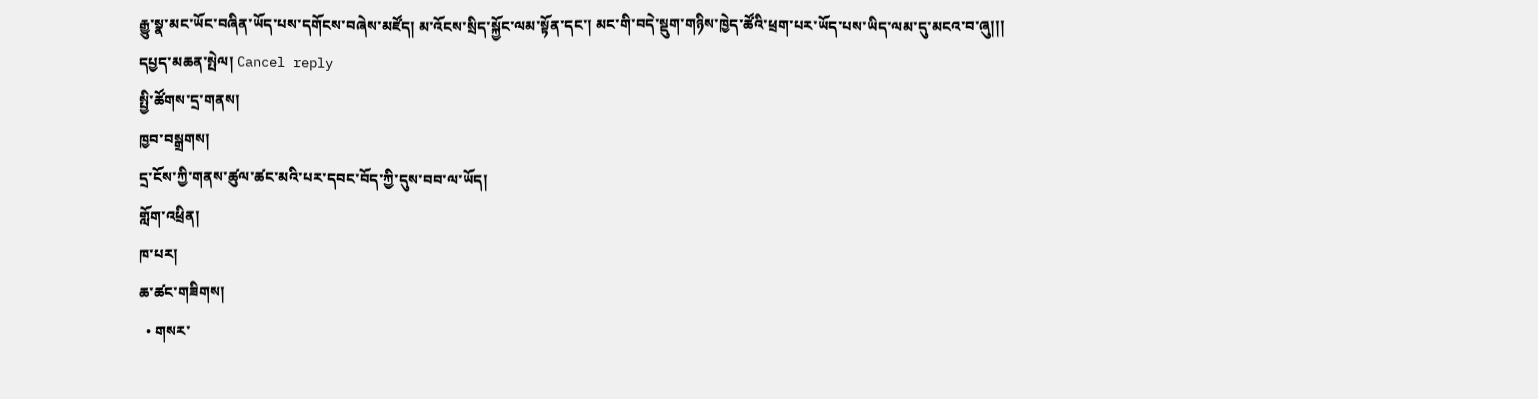རྒྱུ་སྣ་མང་ཡོང་བཞིན་ཡོད་པས་དགོངས་བཞེས་མཛོད། མ་འོངས་སྲིད་སྐྱོང་ལམ་སྟོན་དང་། མང་གི་བདེ་སྡུག་གཉིས་ཁྱེད་ཚོའི་ཕྲག་པར་ཡོད་པས་ཡིད་ལམ་དུ་མངའ་བ་ཞུ།།།
དཔྱད་མཆན་སྤེལ། Cancel reply
སྤྱི་ཚོགས་དྲ་གནས།
ཁྱབ་བསྒྲགས།
དྲ་ངོས་ཀྱི་གནས་ཚུལ་ཚང་མའི་པར་དབང་བོད་ཀྱི་དུས་བབ་ལ་ཡོད།
གློག་འཕྲིན།
ཁ་པར།
ཆ་ཚང་གཟིགས།
  • གསར་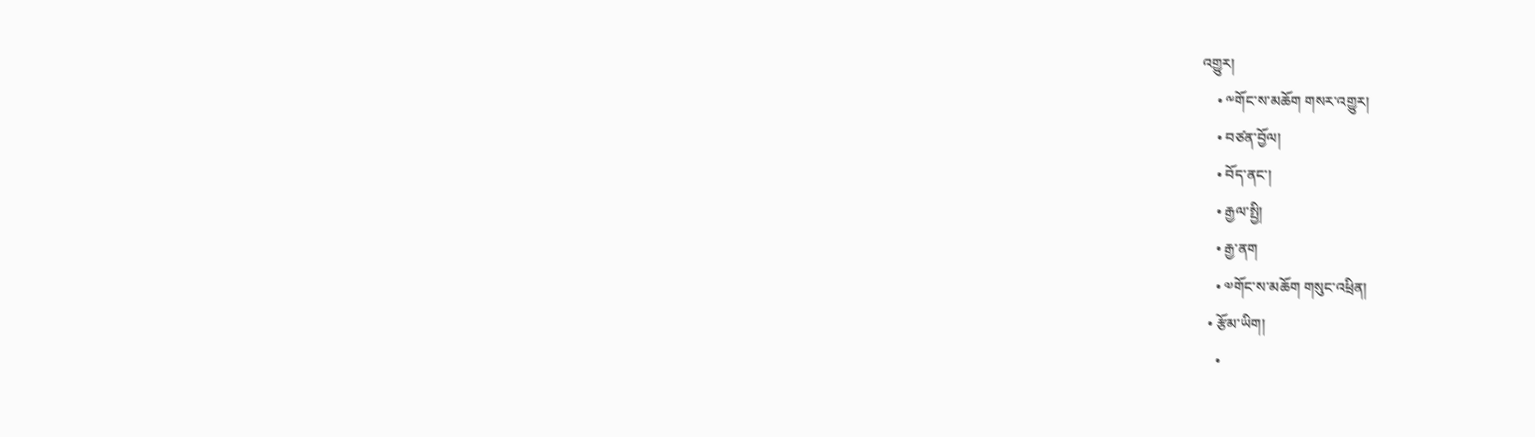འགྱུར།
    • ༸གོང་ས་མཆོག གསར་འགྱུར།
    • བཙན་བྱོལ།
    • བོད་ནང་།
    • རྒྱལ་སྤྱི།
    • རྒྱ་ནག
    • ༧གོང་ས་མཆོག གསུང་འཕྲིན།
  • རྩོམ་ཡིག།
    •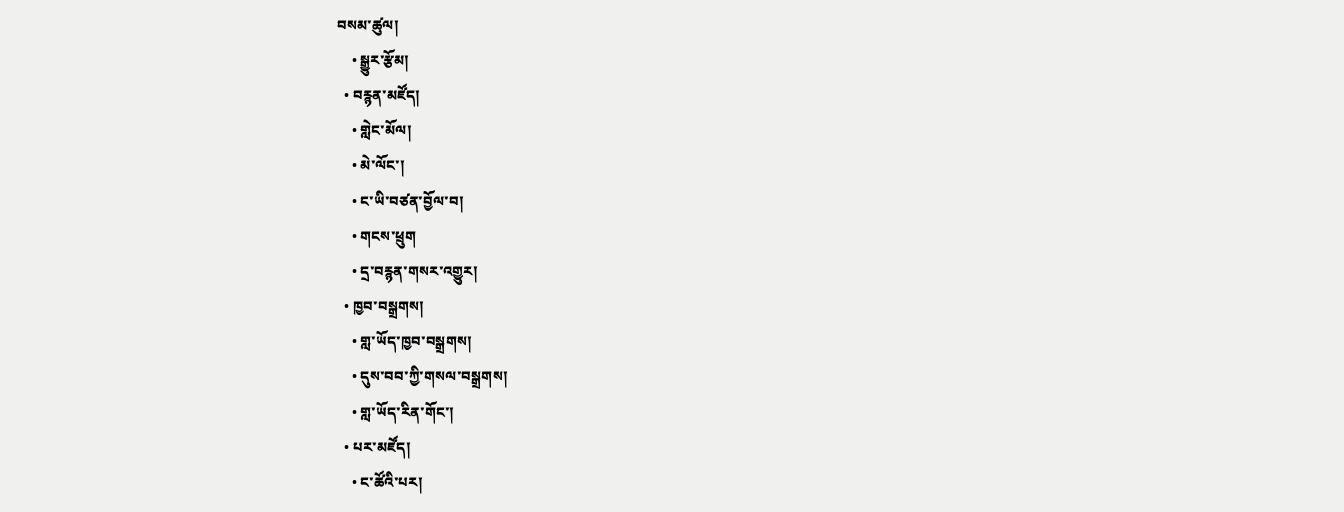བསམ་ཚུལ།
    • སྒྱུར་རྩོམ།
  • བརྙན་མཛོད།
    • གླེང་མོལ།
    • མེ་ལོང་།
    • ང་ཡི་བཙན་བྱོལ་བ།
    • གངས་ཕྲུག
    • དྲ་བརྙན་གསར་འགྱུར།
  • ཁྱབ་བསྒྲགས།
    • གླ་ཡོད་ཁྱབ་བསྒྲགས།
    • དུས་བབ་ཀྱི་གསལ་བསྒྲགས།
    • གླ་ཡོད་རིན་གོང་།
  • པར་མཛོད།
    • ང་ཚོའི་པར།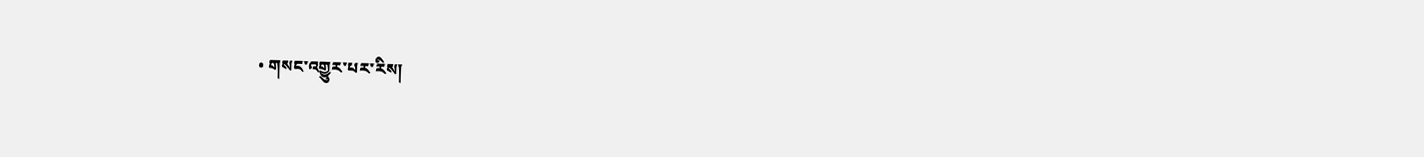• གསང་འགྱུར་པར་རིས།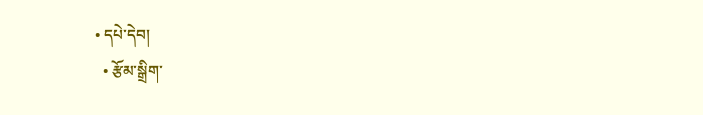• དཔེ་དེབ།
  • རྩོམ་སྒྲིག་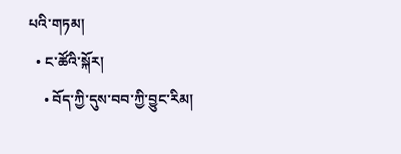པའི་གཏམ།
  • ང་ཚོའི་སྐོར།
    • བོད་ཀྱི་དུས་བབ་ཀྱི་བྱུང་རིམ།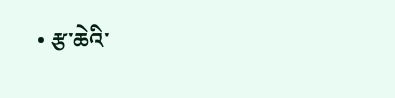• རྩ་ཆེའི་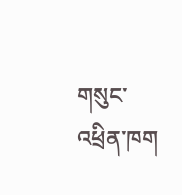གསུང་འཕྲིན་ཁག